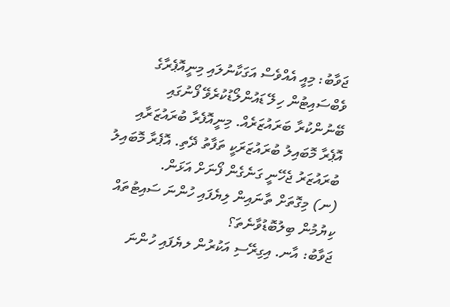ޖަވާބު: މިއީ އެއްވެސް އަގަކާނުލައި މިނީއޮޕެރާގެ ވެބްސައިޓުން ހިލޭ ޑައުންލޯޑުކުރެވޭ ފޯނުގައި ބޭނުންކުރާ ބަރައުޒަރެއް. މިނީއޮފެރާ ބުރައުޒަރާއި އޮޕެރާ މޮބައިލު ބުރައުޒަރަކީ ތަފާތު ދޭތި. އޮޕެރާ މޮބައިލު ބުރައުޒަރު ޖެހޭނީ ގަނެގެން ފޯނަށް އަޅަން.
(ނ) މިގޮތަށް ތާނައިން ލިޔެފައި ހުންނަ ސައިޓުތައް ކިޔުމުން ބިލުބޮޑުވާނެތަ؟
ޖަވާބު: އާނ. އިގިރޭސި އަކުރުން ލޔެފައި ހުންނަ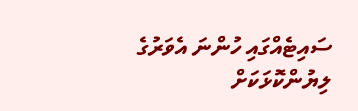ސައިޓެއްގައި ހުންނަ އެވަރުގެ ލިޔުންކޮޅަކަށް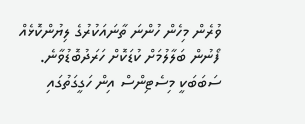ވުރެން މިހެން ހުންނަ ތާނައަކުރުގެ ލިޔުންކޮޅެއް ފޯނުން ބަލާލުމަށް ކުޑަކޮށް ހަރަދުބޮޑުވާނެ. ސަބަބަކީ މިސެޓިންސް އިން ހަގީގަތުގައި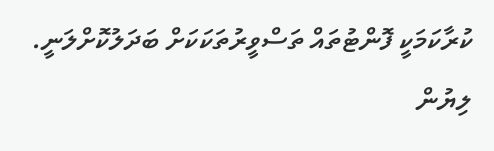ކުރާކަމަކީ ފޮންޓުތައް ތަސްވީރުތަކަކަށް ބަދަލުކޮށްލަނީ. ލިޔުން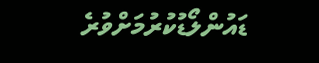ޑައުންލޯޑުކުރުމަށްވުރެ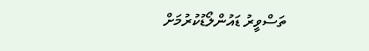ތަސްވީރު ޑައުންލޯޑުކުރުމަށް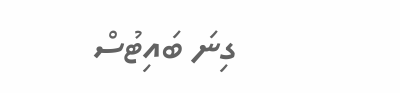ގިނަ ބައިޓުސް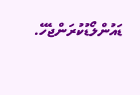ޑައުންލޯޑުކުރަންޖެހޭ.